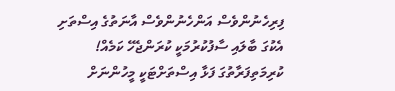ފިރިހެނުންވެސް އަންހެނުންވެސް އާނަތުގެ އިސްތަށި އެކުގަ ބާލައި ސާފުކުރުމަކީ ކުރަންޖެހޭ ކަމެއް!
ކުރިމަތިފަރާތުގަ ފަޅާ އިސްތަށްޓަކީ މީހުންނަށް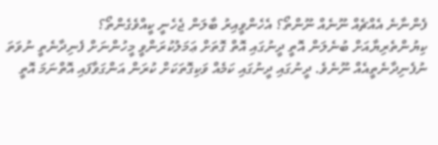ފެންނާނެ އެއްޗެއް ނޫނެއް ނޫންތޯ؟ އެހެންވީއިރު ބާލަން ޖެހެނީ ކީއްވެގެންތޯ؟
ކިޔުންތެރިޔާއަށް ބުނެލަން އޮތީ ދީނުގައި އޮތް ގޮތަށް ޢަމަލުކުރަންވީ މީހުންނަށް ފެނިދާނެތީ ނުވަތަ ނުފެނިދާނެތީއެއް ނޫނެވެ. ދީނުގައި ދީނުގައި ކަމެއް ވަކިގޮތަކަށް ކުރަން އަންގަވާފައި އޮތްނަމަ އޮތީ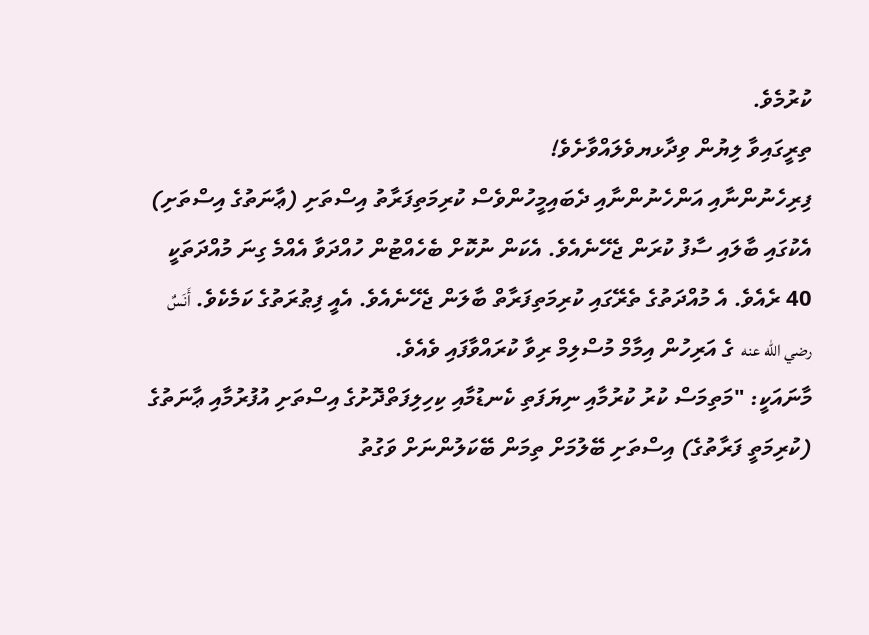ކުރުމެވެ.
ތިރީގައިވާ ލިޔުން ވިދާޅޔވެލައްވާށެވެ!
ފިރިހެނުންނާއި އަންހެނުންނާއި ދެބައިމީހުންވެސް ކުރިމަތިފަރާތު އިސްތަށި (ޢާނަތުގެ އިސްތަށި) އެކުގައި ބާލައި ސާފު ކުރަން ޖެހޭނެއެވެ. އެކަން ނުކޮށް ބެހެއްޓުން ހުއްދަވާ އެއްމެ ގިނަ މުއްދަތަކީ 40 ރެއެވެ. އެ މުއްދަތުގެ ތެރޭގައި ކުރިމަތިފަރާތް ބާލަން ޖެހޭނެއެވެ. އެއީ ފިޠުރަތުގެ ކަމެކެވެ. أَنَسٌ رضي الله عنه  ގެ އަރިހުން އިމާމް މުސްލިމް ރިވާ ކުރައްވާފައި ވެއެވެ.
މާނައަކީ: "މަތިމަސް ކުރު ކުރުމާއި ނިޔަފަތި ކެނޑުމާއި ކިހިލިފަތްދޮށުގެ އިސްތަށި އުފުރުމާއި ޢާނަތުގެ (ކުރިމަތީ ފަރާތުގެ) އިސްތަށި ބޭލުމަށް ތިމަން ބޭކަލުންނަށް ވަގުތު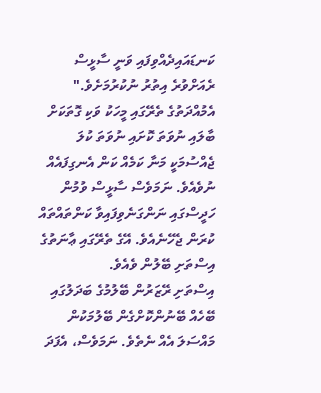ކަނޑައައިދެއްވިފައި ވަނީ ސާޅީސް ރެއަށްވުރެ އިތުރު ނުކުރުމަށެވެ." އެމުއްދަތުގެ ތެރޭގައި މީހަކު ވަކި ގޮތަކަށް ބާލައި ނުވަތަ ކޮށައި ނުވަތަ ކުލަ ޖެއްސުމަކީ މަނާ ކަމެއް ކަން އެނގިފައެއް ނުވެއެވެ. ނަމަވެސް ސާޅީސް ވުމުން ހަދީސްގައި ނަންގަނެވިފައިވާ ކަންތައްތައް ކުރަން ޖެހޭނެއެވެ. އޭގެ ތެރޭގައި ޢާނަތުގެ އިސްތަށި ބޭލުން ވެއެވެ.
އިސްތަށި ރޭޒަރުން ބޭލުމުގެ ބަދަލުގައި ބޭހެއް ބޭނުންކޮށްގެން ބޭލުމަކުން މައްސަލަ އެއް ނެތެވެ. ނަމަވެސް، އެފަދަ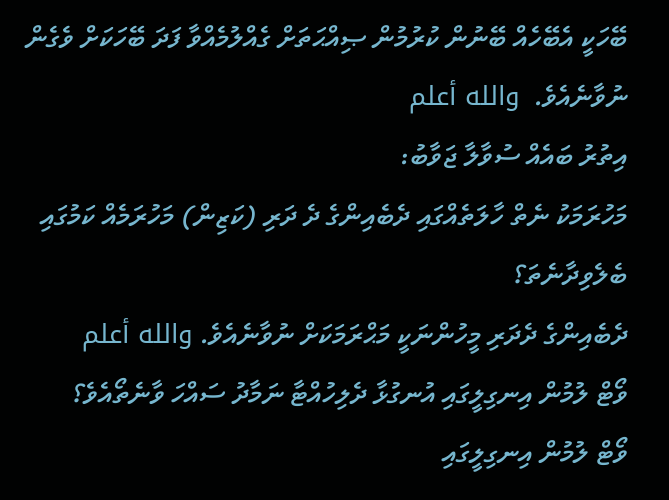ބޭހަކީ އެބޭހެއް ބޭނުން ކުރުމުން ޞިއްޙަތަށް ގެއްލުމެއްވާ ފަދަ ބޭހަކަށް ވެގެން ނުވާނެއެވެ.  والله أعلم
އިތުރު ބައެއް ސުވާލާ ޖަވާބު:
މަހުރަމަކު ނެތް ހާލަތެއްގައި ދެބެއިންގެ ދެ ދަރި (ކަޒިން) މަހުރަމެއް ކަމުގައި ބެލެވިދާނެތަ؟
ދެބެއިންގެ ދެދަރި މީހުންނަކީ މަޙްރަމަކަށް ނުވާނެއެވެ. والله أعلم
ވޯޓް ލުމުން އިނގިލީގައި އުނގުޅާ ދެލިހުއްޓާ ނަމާދު ސައްހަ ވާނެތޯއެވެ؟
ވޯޓް ލުމުން އިނގިލީގައި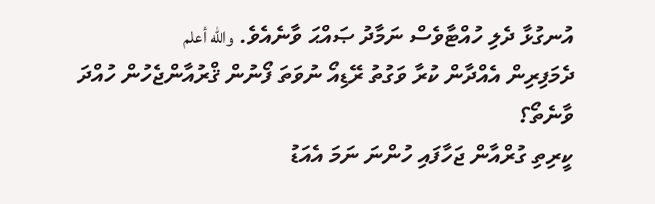އުނގުޅާ ދެލި ހުއްޓާވެސް ނަމާދު ޞައްޙަ ވާނެއެވެ. والله أعلم
ދެމަފިރިން އެއްދާން ކުރާ ވަގުތު ރޭޑިއޯ ނުވަތަ ފޯނުން ޤްރުއާންޖެހުން ހުއްދަ ވާނެތޯ؟
ކީރިތި ގުރްއާން ޖަހާފައި ހުންނަ ނަމަ އެއަޑު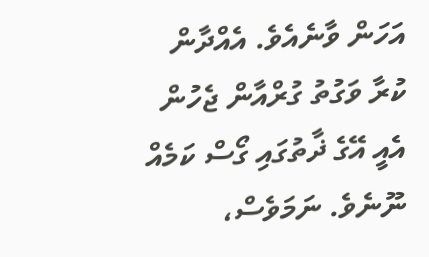އަހަން ވާނެއެވެ. އެއްދާން ކުރާ ވަގުތު ގުރްއާން ޖެހުން އެއީ އޭގެ ޛާތުގައި ގޯސް ކަމެއް ނޫނެވެ. ނަމަވެސް،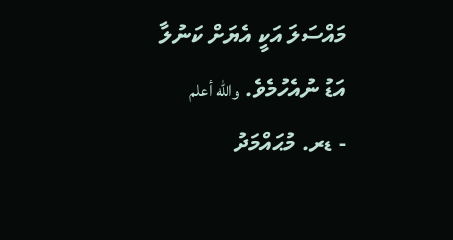މައްސަލަ އަކީ އެޔަށް ކަނުލާ އަޑު ނުއެހުމެވެ. والله أعلم
- ޑރ. މުޙައްމަދު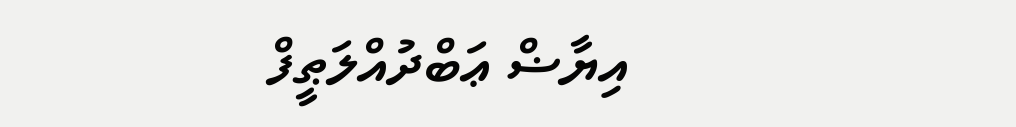އިޔާޟް ޢަބްދުއްލަޠީފް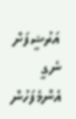އަރުޝީފަށް ނެގީ
އެންމެފަހުން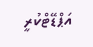އަޕްޑޭޓްކުރީ